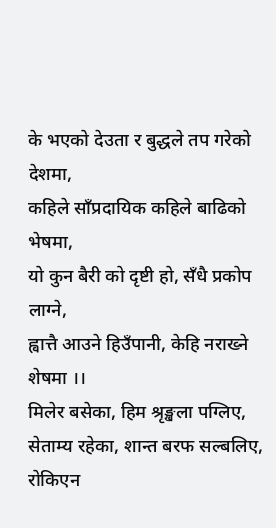के भएको देउता र बुद्धले तप गरेको देशमा,
कहिले साँप्रदायिक कहिले बाढिको भेषमा,
यो कुन बैरी को दृष्टी हो, सँधै प्रकोप लाग्ने,
ह्वात्तै आउने हिउँपानी, केहि नराख्ने शेषमा ।।
मिलेर बसेका, हिम श्रृङ्खला पग्लिए,
सेताम्य रहेका, शान्त बरफ सल्बलिए,
रोकिएन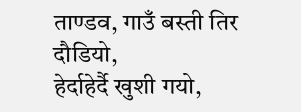ताण्डव, गाउँ बस्ती तिर दौडियो,
हेर्दाहेर्दै खुशी गयो,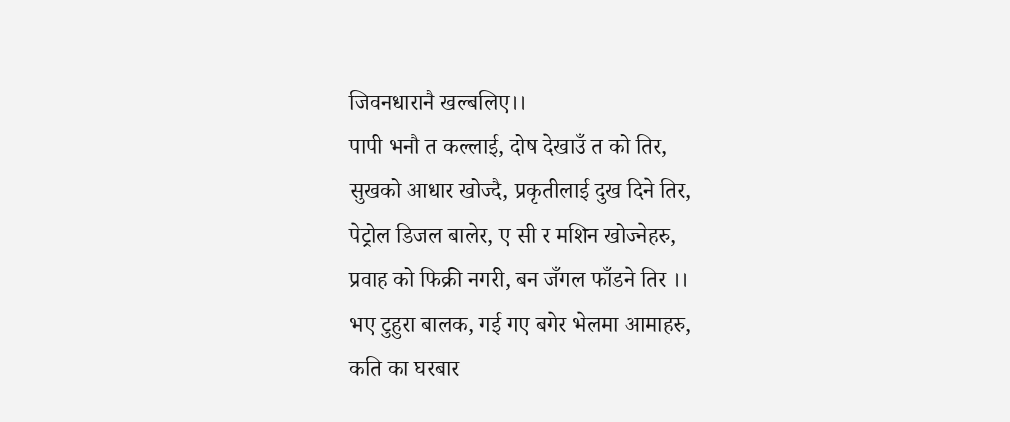जिवनधारानै खल्बलिए।।
पापी भनौ त कल्लाई, दोष देखाउँ त को तिर,
सुखको आधार खोज्दै, प्रकृतीलाई दुख दिने तिर,
पेट्रोल डिजल बालेर, ए सी र मशिन खोज्नेहरु,
प्रवाह को फिक्री नगरी, बन जँगल फाँडने तिर ।।
भए टुहुरा बालक, गई गए बगेर भेलमा आमाहरु,
कति का घरबार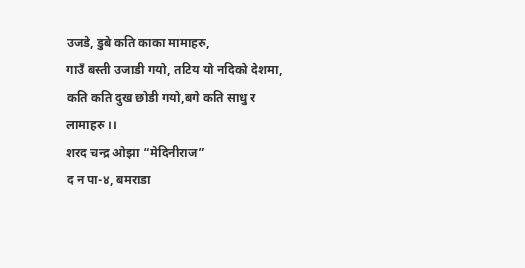उजडे, डुबे कति काका मामाहरु,
गाउँ बस्ती उजाडी गयो, तटिय यो नदिको देशमा,
कति कति दुख छोडी गयो,बगे कति साधु र लामाहरु ।।
शरद चन्द्र ओझा “मेदिनीराज”
द न पा-४, बमराडा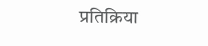प्रतिक्रिया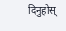दिनुहोस्